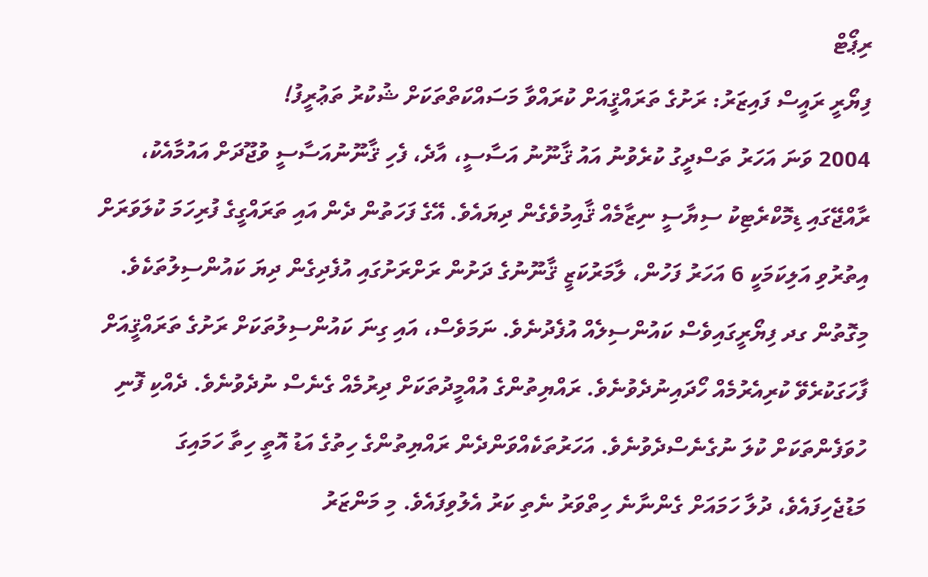ރިޕޯޓް
ފިޔޯރީ ރައީސް ފައިޒަރު: ރަށުގެ ތަރައްޤީއަށް ކުރައްވާ މަސައްކަތްތަކަށް ޝުކުރު ތަޢުރީފު!
2004 ވަނަ އަހަރު ތަސްދީގު ކުރެވުނު އައު ޤާނޫނު އަސާސީ، އާދެ، ފެހި ޤާނޫނުއަސާސީ ވުޖޫދަށް އައުމާއެކު، ރާއްޖޭގައި ޑިމޮކްރެޓިކު ސިޔާސީ ނިޒާމެއް ޤާއިމުވެގެން ދިޔައެވެ. އޭގެ ފަހަތުން ދެން އައި ތަރައްގީގެ ފުރިހަމަ ކުލަވަރަށް އިތުރުވި އަލިކަމަކީ 6 އަހަރު ފަހުން، ލާމަރުކަޒީ ޤާނޫނުގެ ދަށުން ރަށްރަށުގައި އުފެދިގެން ދިޔަ ކައުންސިލުތަކެވެ. މިގޮތުން ގދ ފިޔޯރީގައިވެސް ކައުންސިލެއް އުފެދުނެވެ. ނަމަވެސް، އައި ގިނަ ކައުންސިލުތަކަށް ރަށުގެ ތަރައްޤީއަށް ފާހަގަކުރެވޭ ކުރިއެރުމެއް ހޯދައިނުދެވުނެވެ. ރައްޔިތުންގެ އުއްމީދުތަކަށް ދިރުމެއް ގެނެސް ނުދެވުނެވެ. ދެއްކި ފޮނި ހުވަފެންތަކަށް ކުލަ ނުގެނެސްދެވުނެވެ. އަހަރުތަކެއްވަންދެން ރައްޔިތުންގެ ހިތުގެ އަޑު އޮތީ ހިތާ ހަމައިގަ މަޑުޖެހިފައެވެ، ދުލާ ހަމައަށް ގެންނާނެ ހިތްވަރު ނެތި ކަރު އެލުވިފައެވެ. މި މަންޒަރު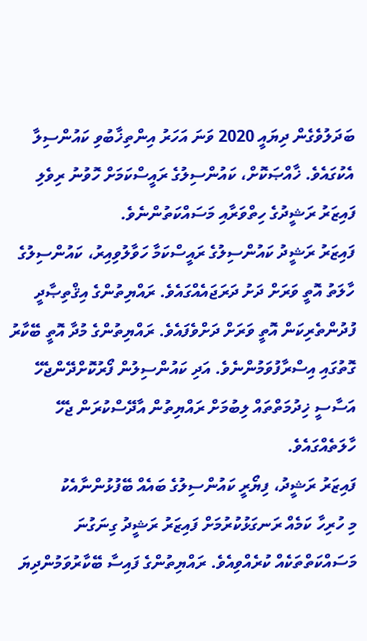ބަދަލުވެގެން ދިޔައީ 2020 ވަނަ އަހަރު އިންތިޚާބުވި ކައުންސިލާ އެކުގައެވެ. ޚާއްޞަކޮށް، ކައުންސިލުގެ ރައީސްކަމަށް ހޮވުނު ރިވެލި ފައިޒަރު ރަޝީދުގެ ހިތްވަރާއި މަސައްކަތުންނެވެ.
ފައިޒަރު ރަޝީދު ކައުންސިލުގެ ރައީސްކަމާ ހަވާލުވިއިރު، ކައުންސިލުގެ ހާލަތު އޮތީ ވަރަށް ދަށު ދަރަޖައެއްގައެވެ. ރައްޔިތުންގެ އިޤްތިޞާދީ ފުދުންތެރިކަން އޮތީ ވަރަށް ދަށްވެފައެވެ. ރައްޔިތުންގެ މުދާ އޮތީ ބޭކާރު ގޮތުގައި އިސްރާފުވަމުންނެވެ. އަދި ކައުންސިލުން ފޯރުކޮށްދޭންޖެހޭ އަސާސީ ޚިދުމަތްތައް ލިބުމަށް ރައްޔިތުން އާދޭސްކުރަން ޖެހޭ ހާލަތެއްގައެވެ.
ފައިޒަރު ރަޝީދު، ފިޔޯރީ ކައުންސިލުގެ ބައެއް ބޭފުޅުންނާއެކު
މި ހުރިހާ ކަމެއް ރަނގަޅުކުރުމަށް ފައިޒަރު ރަޝީދު ގިނަގުނަ މަސައްކަތްތަކެއް ކުރެއްވިއެވެ. ރައްޔިތުންގެ ފައިސާ ބޭކާރުވަމުންދިޔަ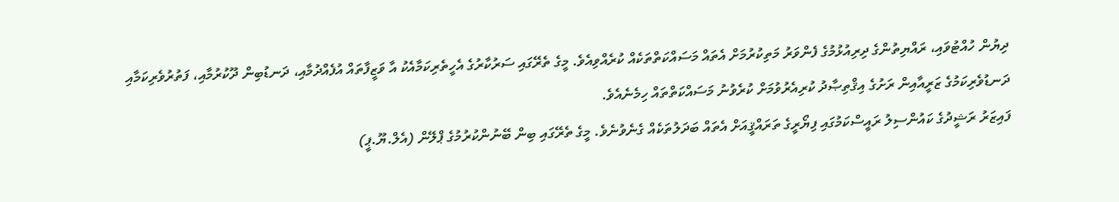ދިޔުން ހުއްޓުވައި، ރައްޔިތުންގެ ދިރިއުޅުމުގެ ފެންވަރު މަތިކުރުމަށް އެތައް މަސައްކަތްތަކެއް ކުރެއްވިއެވެ. މީގެ ތެރޭގައި ސަރުކާރުގެ އެހީތެރިކަމާއެކު އާ ވަޒީފާތައް އުފެއްދުމާއި، ދަނޑުބިން ދޫކުރުމާއި، ފަތުރުވެރިކަމާއި ދަނޑުވެރިކަމުގެ ޒަރީއާއިން ރަށުގެ އިޤްތިޞާދު ކުރިއެރުވުމަށް ކުރެވުނު މަސައްކަތްތައް ހިމެނެއެވެ.
ފައިޒަރު ރަޝީދުގެ ކައުންސިލު ރައީސްކަމުގައި ފިޔޯރީގެ ތަރައްޤީއަށް އެތައް ބަދަލުތަކެއް ގެނެވުނެވެ. މީގެ ތެރޭގައި ބިން ބޭނުންކުރުމުގެ ޕްލޭން (އެލް.ޔޫ.ޕީ)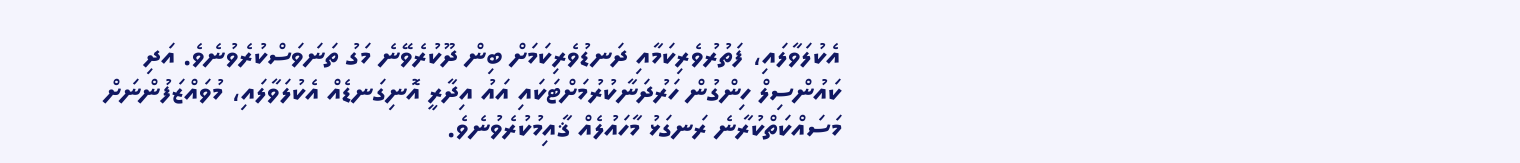އެކުލަވާލައި، ފަތުރުވެރިކަމާއި ދަނޑުވެރިކަމަށް ބިން ދޫކުރެވޭނެ މަގު ތަނަވަސްކުރެވުނެވެ. އަދި ކައުންސިލް ހިންގުން ހަރުދަނާކުރުމަށްޓަކައި އައު އިދާރީ އޮނިގަނޑެއް އެކުލަވާލައި، މުވައްޒަފުންނަށް މަސައްކަތްކުރާނެ ރަނގަޅު މާހައުލެއް ޤާއިމުކުރެވުނެވެ.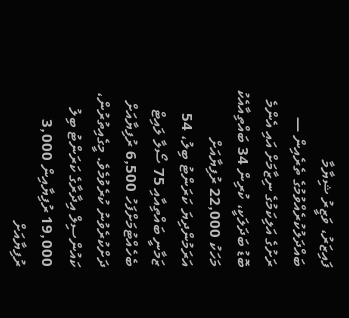ފައިޒަރު، ވަޒީރު ޝިޔާމާ ބައްދަލުކުރެއްވުމުގެ ތެރެއިން —
ރަށުގެ އަލިކަމުގެ ނިޒާމަށް އައި އެންމެ ބޮޑު ބަދަލަކީ، ކުރިން 34 ބައްތިއާއެކު މަހަކު 22,000 ރުފިޔާއަށް އަރަމުންދިޔަ ކަރަންޓު ބިލު، 54 ޒަމާނީ ބައްތިއާއި 75 ސޯލާ ލައިޓް ބެހެއްޓުމަށްފަހު 6,500 ރުފިޔާއަށް ދަށްކުރެވުނު ކުރެވުމެވެ. މީގެއިތުރުން، ކައުންސިލް އިދާރާގެ ކަރަންޓު ބިލު 19,000 ރުފިޔާއިން 3,000 ރުފިޔާއަށް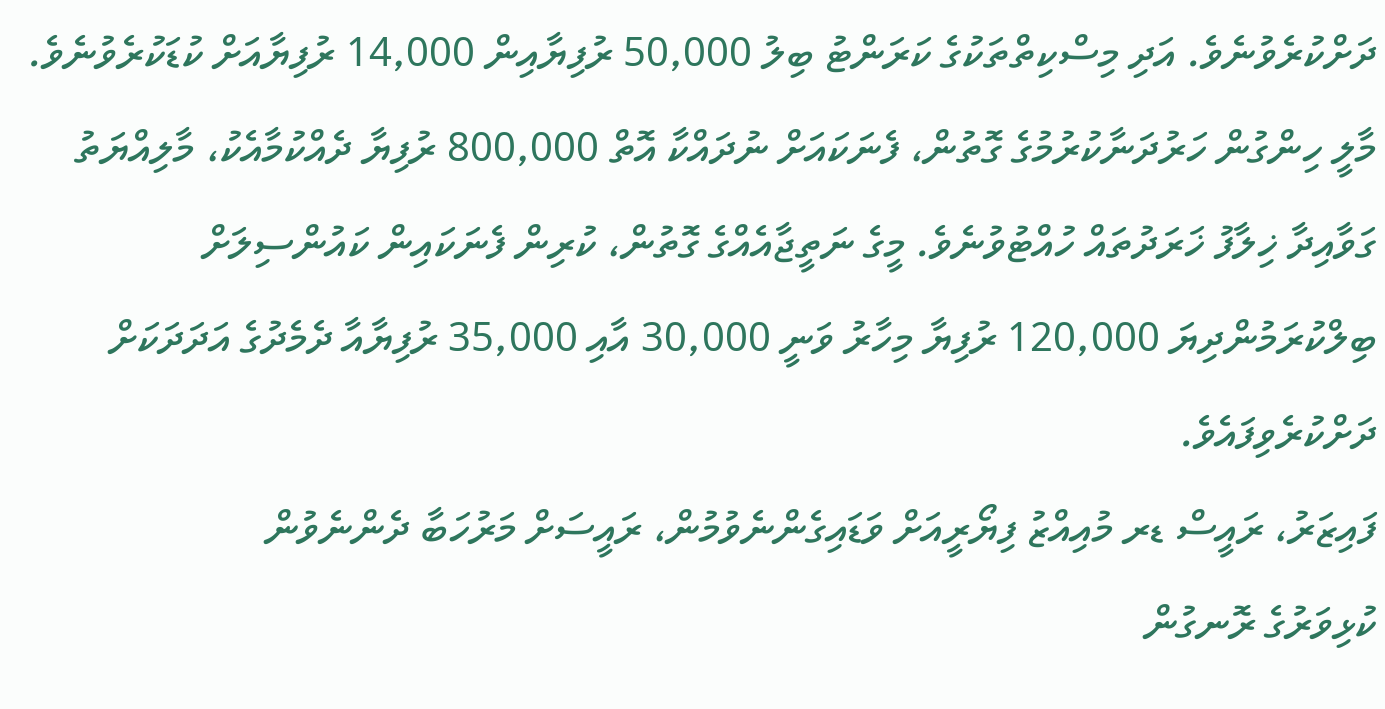ދަށްކުރެވުނެވެ. އަދި މިސްކިތްތަކުގެ ކަރަންޓު ބިލު 50,000 ރުފިޔާއިން 14,000 ރުފިޔާއަށް ކުޑަކުރެވުނެވެ.
މާލީ ހިންގުން ހަރުދަނާކުރުމުގެ ގޮތުން، ފެނަކައަށް ނުދައްކާ އޮތް 800,000 ރުފިޔާ ދެއްކުމާއެކު، މާލިއްޔަތު ގަވާއިދާ ޚިލާފު ޚަރަދުތައް ހުއްޓުވުނެވެ. މީގެ ނަތީޖާއެއްގެ ގޮތުން، ކުރިން ފެނަކައިން ކައުންސިލަށް ބިލްކުރަމުންދިޔަ 120,000 ރުފިޔާ މިހާރު ވަނީ 30,000 އާއި 35,000 ރުފިޔާއާ ދެމެދުގެ އަދަދަކަށް ދަށްކުރެވިފައެވެ.
ފައިޒަރު، ރައީސް ޑރ މުއިއްޒު ފިޔޯރީއަށް ވަޑައިގެންނެވުމުން، ރައީސަށް މަރުހަބާ ދެންނެވުން
ކުޅިވަރުގެ ރޮނގުން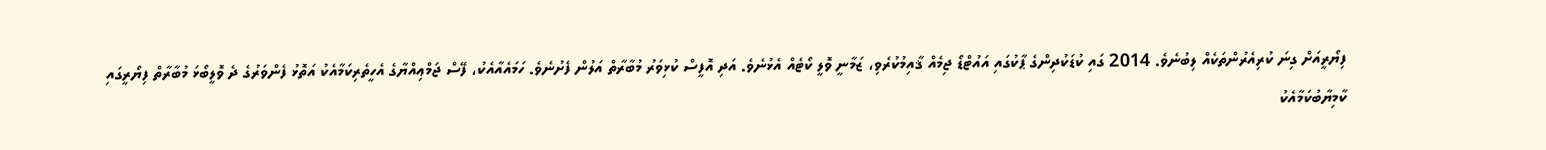ފިޔޯރީއަށް ގިނަ ކުރިއެރުންތަކެއް ލިބުނެވެ. 2014 ގައި ކުޑަކުދިންގެ ޕާކުގައި އައުޓްޑޯ ޖިމެއް ޤާއިމުކުރެވި، ޒަމާނީ ވޮލީ ކޯޓެއް އެޅުނެވެ. އަދި އޮފީސް ކުޅިވަރު މުބާރާތް އަލުން ފެށުނެވެ. ހަމައެއާއެކު، ފޭސް ޖަމްޢިއްޔާގެ އެހީތެރިކަމާއެކު އަތޮޅު ފެންވަރުގެ ދެ ވޮލީބޯޅަ މުބާރާތް ފިޔޯރީގައި ކާމިޔާބުކަމާއެކު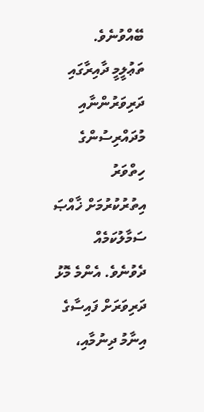ބޭއްވުނެވެ.
ތަޢުލީމީ ދާއިރާގައި ދަރިވަރުންނާއި މުދައްރިސުންގެ ހިތްވަރު އިތުރުކުރުމަށް ޚާއްޞަ ސަމާލުކަމެއް ދެވުނެވެ. އެންމެ މޮޅު ދަރިވަރަށް ފައިސާގެ އިނާމު ދިނުމާއި،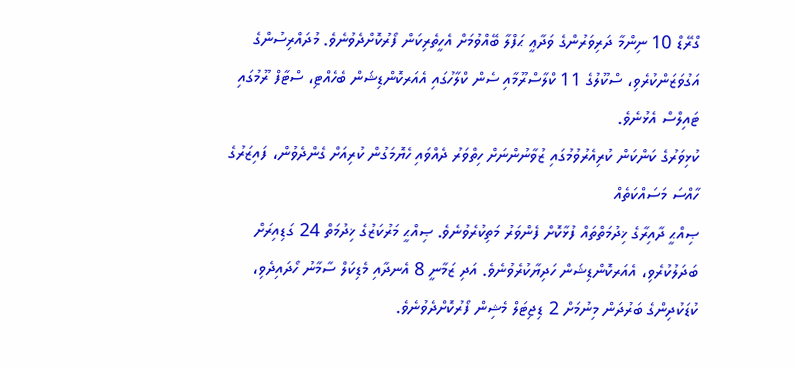ގްރޭޑް 10 ނިންމާ ދަރިވަރުންގެ ވަދާޢީ ޙަފްލާ ބޭއްވުމަށް އެހީތެރިކަން ފޯރުކޮށްދެވުނެވެ. މުދައްރިސުންގެ އަގުވަޒަންކުރެވި، ސްކޫލުގެ 11 ކްލާސްރޫމާއި ސެން ކްލާހުގައި އެއަރކޮންޑިޝަން ބެހެއްޓި، ސްޓާފް ރޫމުގައި ޓައިލްސް އެޅުނެވެ.
ކުޅިވަރުގެ ކަންކަން ކުރިއެރުވުމުގައި ޒުވާނުންނަށް ހިތްވަރު ދެއްވައި ހެޔޮމަގުން ކުރިއަށް ގެންދެވުން، ފައިޒަރުގެ ހާއްސަ މަސައްކަތެއް
ޞިއްޙީ ދާއިރާގެ ޚިދުމަތްތައް ފުޅާކޮށް ފެންވަރު މަތިކުރެވުނެވެ. ޞިއްޙީ މަރުކަޒުގެ ޚިދުމަތް 24 ގަޑިއިރަށް ބަދަލުކުރެވި، އެއަރކޮންޑިޝަން ހަދިޔާކުރެވުނެވެ. އަދި ޒަމާނީ 8 އެނދާއި މެޑިކަލް ސާމާނު ހޯދައިދެވި، ކުޑަކުދިންގެ ބަރުދަން މިނުމަށް 2 ޑިޖިޓަލް މެޝިން ފޯރުކޮށްދެވުނެވެ.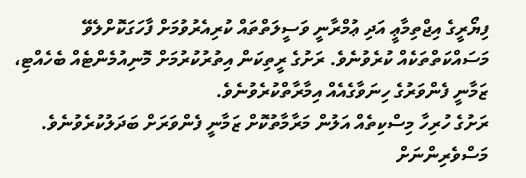ފިޔޯރީގެ އިޖްތިމާޢީ އަދި ޢުމްރާނީ ވަސީލަތްތައް ކުރިއެރުވުމަށް ފާހަގަކޮށްލެވޭ މަސައްކަތްތަކެއް ކުރެވުނެވެ. ރަށުގެ ރީތިކަން އިތުރުކުރުމަށް މޮނިއުމެންޓެއް ބެހެއްޓި، ޒަމާނީ ފެންވަރުގެ ހިނަވާގެއެއް އިމާރާތްކުރެވުނެވެ.
ރަށުގެ ހުރިހާ މިސްކިތެއް އަލުން މަރާމާތުކޮށް ޒަމާނީ ފެންވަރަށް ބަދަލުކުރެވުނެވެ. މަސްވެރިންނަށް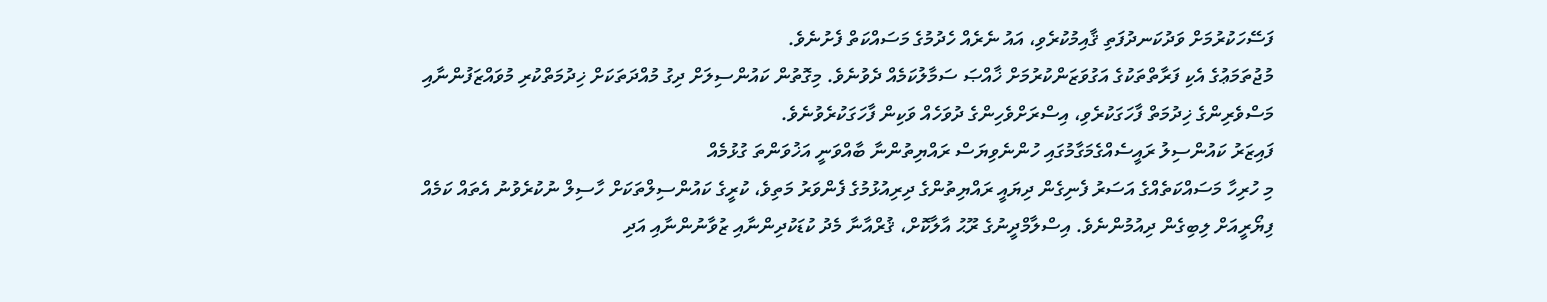ފަސޭހަކުރުމަށް ވަދުކަނދުފަތި ޤާއިމުކުރެވި، އައު ނެރެއް ހެދުމުގެ މަސައްކަތް ފެށުނެވެ.
މުޖުތަމަޢުގެ އެކި ފަރާތްތަކުގެ އަގުވަޒަންކުރުމަށް ޚާއްޞަ ސަމާލުކަމެއް ދެވުނެވެ. މިގޮތުން ކައުންސިލަށް ދިގު މުއްދަތަކަށް ޚިދުމަތްކުރި މުވައްޒަފުންނާއި މަސްވެރިންގެ ޚިދުމަތް ފާހަގަކުރެވި، އިސްރަށްވެހިންގެ ދުވަހެއް ވަކިން ފާހަގަކުރެވުނެވެ.
ފައިޒަރު ކައުންސިލު ރައީސެއްގެމަގާމުގައި ހުންނެވިޔަސް ރައްޔިތުންނާ ބާއްވަނީ އަޚުވަންތަ ގުޅުމެއް
މި ހުރިހާ މަސައްކަތެއްގެ އަސަރު ފެނިގެން ދިޔައީ ރައްޔިތުންގެ ދިރިއުޅުމުގެ ފެންވަރު މަތިވެ، ކުރީގެ ކައުންސިލްތަކަށް ހާސިލް ނުކުރެވުނު އެތައް ކަމެއް ފިޔޯރީއަށް ލިބިގެން ދިއުމުންނެވެ. އިސްލާމްދީނުގެ ރޫޙު އާލާކޮށް، ޤުރްއާނާ މެދު ކުޑަކުދިންނާއި ޒުވާނުންނާއި އަދި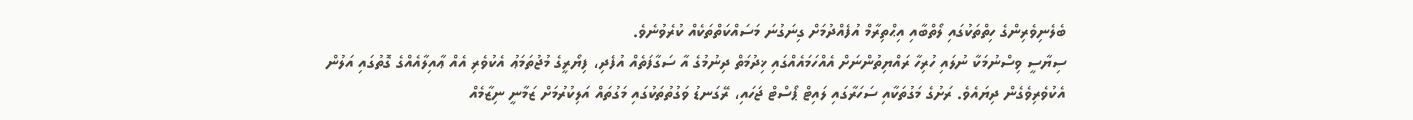ބެލެނިވެރިންގެ ހިތްތަކުގައި ލޯތްބާއި އިޙްތިރާމް އުފެއްދުމަށް ގިނަގުނަ މަސައްކަތްތަކެއް ކުރެވުނެވެ.
ސިޔާސީ ވިސްނުމަކާ ނުލައި ހުރިހާ ރައްޔިތުންނަށް އެއްހަމައެއްގައި ޚިދުމަތް ދިނުމުގެ އާ ސަގާފަތެއް އުފެދި، ފިޔޯރީގެ މުޖުތަމަޢު އެކުވެރި އެއް ޢާއިލާއެއްގެ ގޮތުގައި އަލުން އެކުވެރިވެގެން ދިޔައެވެ. ރަށުގެ މަގުތަކާއި ސަހަރާގައި ލައިޓް ޕޯސްޓް ޖަހައި، ރޭގަނޑު ވަގުތުތަކުގައި މަގުތައް އަލިކުރުމަށް ޒަމާނީ ނިޒާމެއް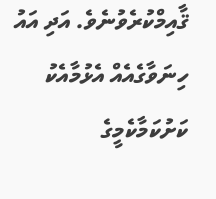ޤާއިމްކުރެވުނެވެ. އަދި އައު ހިނަވާގެއެއް އެޅުމާއެކު ކަށުކަމާކެމީގެ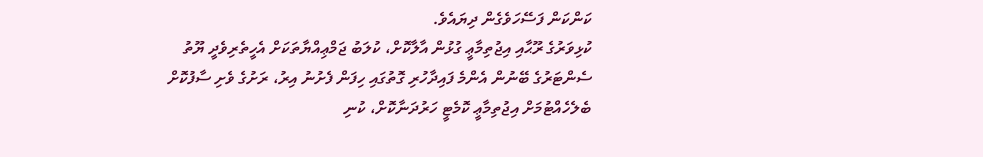ކަންކަން ފަސޭހަވެގެން ދިޔައެވެ.
ކުޅިވަރުގެ ރޫޙާއި އިޖުތިމާޢީ ގުޅުން އާލާކޮށް، ކުލަބު ޖަމްޢިއްޔާތަކަށް އެހީތެރިވެދީ ޔޫތު ސެންޓަރުގެ ބޭނުން އެންމެ ފައިދާހުރި ގޮތުގައި ހިފަން ފެށުނު އިރު، ރަށުގެ ވެށި ސާފުކޮށް ބެލެހެއްޓުމަށް އިޖުތިމާޢީ ކޮމެޓީ ހަރުދަނާކޮށް، ކުނި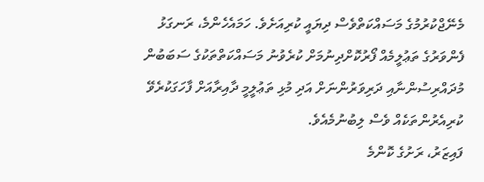މެނޭޖްކުރުމުގެ މަސައްކަތްވެސް ދިޔައީ ކުރިއަށެވެ. ހަމައެހެންމެ، ރަނގަޅު ފެންވަރުގެ ތަޢުލީމެއް ފޯރުކޮށްދިނުމަށް ކުރެވުނު މަސައްކަތްތަކުގެ ސަބަބުން މުދައްރިސުންނާއި ދަރިވަރުންނަށް އަދި މުޅި ތަޢުލީމީ ދާއިރާއަށް ފާހަގަކުރެވޭ ކުރިއެރުންތަކެއް ވެސް ލިބުނުމެއެވެ.
ފައިޒަރު، ރަށުގެ ކޮންމެ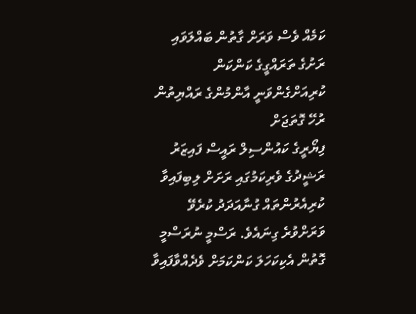ކަމެއް ވެސް ވަރަށް ގާތުން ބައްލަވައި ރަށުގެ ތަރައްގީގެ ކަންކަން ކުރިއަށްގެންވަނީ އާންމުންގެ ރައްޔިތުން ރުހޭ ގޮތަޖަށް
ފިޔޯރީގެ ކައުންސިލް ރައީސް ފައިޒަރު ރަޝީދުގެ ވެރިކަމުގައި ރަށަށް ލިބިފައިވާ ކުރިއެރުންތައް ގުނާއަދަދު ކުރެވޭ ވަރަށްވުރެ ގިނައެވެ. ރަސްމީ ނުރަސްމީ ގޮތުން އެކިކަހަލަ ކަންކަމަށް ވެދެއްވާފައިވާ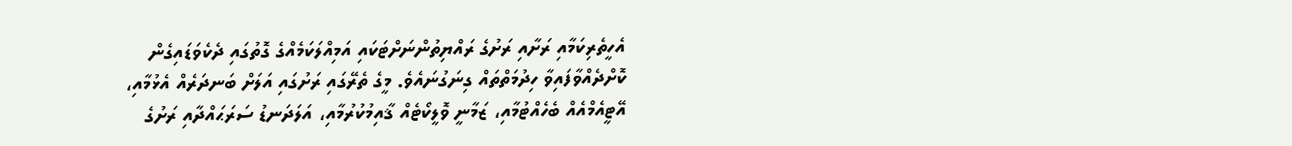އެހީތެރިކަމާއި ރަށާއި ރަށުގެ ރައްޔިތުންނަށްޓަކައި އަމިއްލަކަމެއްގެ ގޮތުގައި ދެކެވަޑައިގެން ކޮށްދެއްވާފައިވާ ހިދުމަތްތައް ގިނަގުނައެވެ. މީގެ ތެރޭގައި ރަށުގައި އަލަށް ބަނދަރެއް އެޅުމާއި، އޭޓީއެމްއެއް ބެހެއްޓުމާއި، ޒަމާނީ ވޮލީކޯޓެއް ޤާއިމުކުރުމާއި، އަލަދަނޑު ސަރަޙައްދާއި ރަށުގެ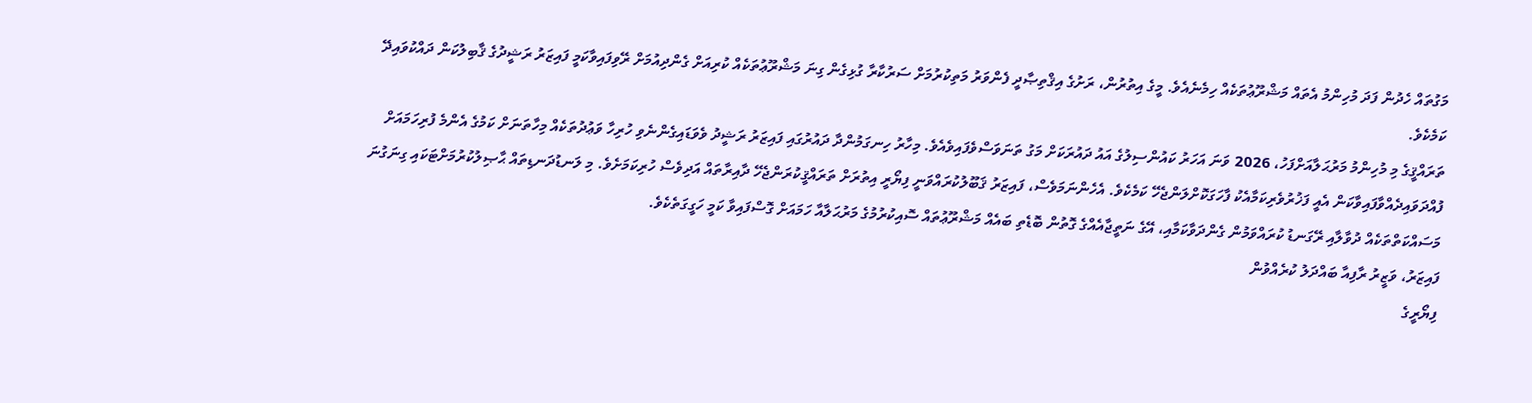މަގުތައް ހެދުން ފަދަ މުހިންމު އެތައް މަޝްރޫޢުތަކެއް ހިމެނެއެވެ. މީގެ އިތުރުން، ރަށުގެ އިޤްތިޞާދީ ފެންވަރު މަތިކުރުމަށް ސަރުކާރާ ގުޅިގެން ގިނަ މަޝްރޫޢުތަކެއް ކުރިއަށް ގެންދިއުމަށް ރޭވިފައިވާކަމީ ފައިޒަރު ރަޝީދުގެ ޤާބިލުކަން ދައްކުވައިދޭ ކަމެކެވެ.
ތަރައްޤީގެ މި މުހިންމު މަރުޙަލާއަށްފަހު، 2026 ވަނަ އަހަރު ކައުންސިލުގެ އައު ދައުރަކަށް މަގު ތަނަވަސްވެފައިވެއެވެ. މިހާރު ހިނގަމުންދާ ދައުރުގައި ފައިޒަރު ރަޝީދު ވެވަޑައިގެންނެވި ހުރިހާ ވަޢުދުތަކެއް މިހާތަނަށް ކަމުގެ އެންމެ ފުރިހަމައަށް ފުއްދަވައިދެއްވާފައިވާކަން އެއީ ފަޚުރުވެރިކަމާއެކު ފާހަގަކޮށްލަންޖެހޭ ކަމެކެވެ. އެހެންނަމަވެސް، ފައިޒަރު ޤަބޫލުކުރައްވަނީ ފިޔޯރީ އިތުރަށް ތަރައްޤީކުރަންޖެހޭ ދާއިރާތައް އަދިވެސް ހުރިކަމަށެވެ. މި ލަނޑުދަނޑިތައް ޙާޞިލުކުރުމަށްޓަކައި ގިނަގުނަ މަސައްކަތްތަކެއް ދުވާލާއި ރޭގަނޑު ކުރައްވަމުން ގެންދަވާކަމާއި، އޭގެ ނަތީޖާއެއްގެ ގޮތުން ބޮޑެތި ބައެއް މަޝްރޫޢުތައް ސޮއިކުރުމުގެ މަރުޙަލާއާ ހަމައަށް ގޮސްފައިވާ ކަމީ ހަގީގަތެކެވެ.
ފައިޒަރު، ވަޒީރު ރާފިއާ ބައްދަލު ކުރެއްވުން
ފިޔޯރީގެ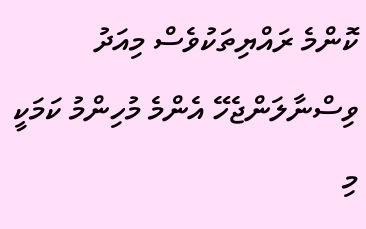ކޮންމެ ރައްޔިތަކުވެސް މިއަދު ވިސްނާލަންޖެހޭ އެންމެ މުހިންމު ކަމަކީ މި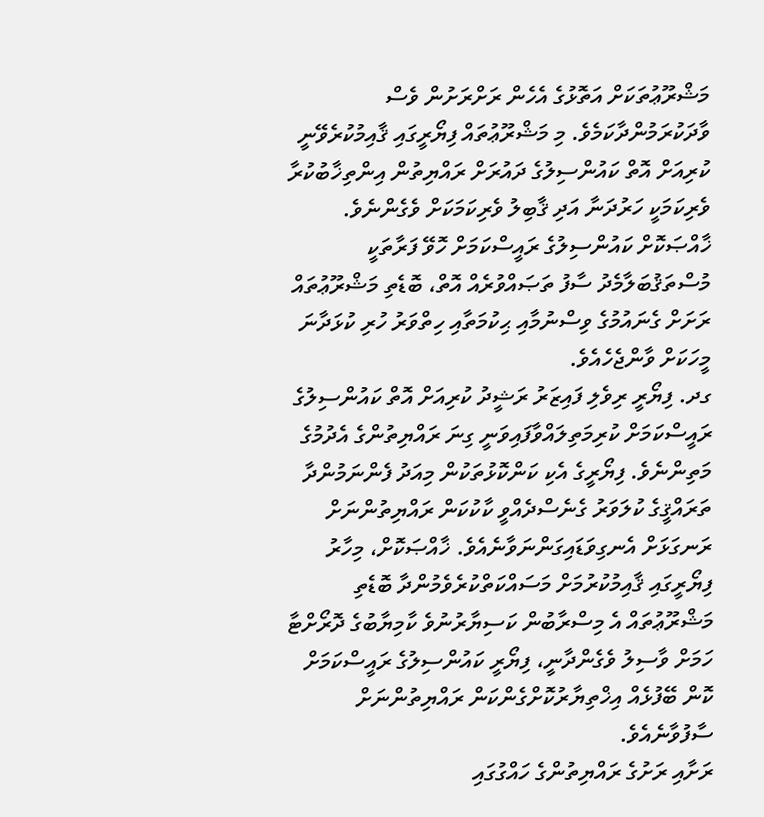މަޝްރޫޢުތަކަށް އަތޮޅުގެ އެހެން ރަށްރަށުން ވެސް ވާދަކުރަމުންދާކަމެވެ. މި މަޝްރޫޢުތައް ފިޔޯރީގައި ޤާއިމުކުރެވޭނީ ކުރިއަށް އޮތް ކައުންސިލުގެ ދައުރަށް ރައްޔިތުން އިންތިޚާބުކުރާ ވެރިކަމަކީ ހަރުދަނާ އަދި ޤާބިލު ވެރިކަމަކަށް ވެގެންނެވެ. ޚާއްޞަކޮށް ކައުންސިލުގެ ރައީސްކަމަށް ހޮވޭ ފަރާތަކީ މުސްތަޤުބަލާމެދު ސާފު ތަޞައްވުރެއް އޮތް، ބޮޑެތި މަޝްރޫޢުތައް ރަށަށް ގެނައުމުގެ ވިސްނުމާއި ޙިކުމަތާއި ހިތްވަރު ހުރި ކުޅަދާނަ މީހަކަށް ވާންޖެހެއެވެ.
ގދ. ފިޔޯރީ ރިވެލި ފައިޒަރު ރަޝީދު ކުރިއަށް އޮތް ކައުންސިލުގެ ރައީސްކަމަށް ކުރިމަތިލައްވާފައިވަނީ ގިނަ ރައްޔިތުންގެ އެދުމުގެ މަތިންނެވެ. ފިޔޯރީގެ އެކި ކަންކޮޅުތަކުން މިއަދު ފެންނަމުންދާ ތަރައްޤީގެ ކުލަވަރު ގެނެސްދެއްވީ ކާކުކަން ރައްޔިތުންނަށް ރަނގަޅަށް އެނގިވަޑައިގަންނަވާނެއެވެ. ޚާއްޞަކޮށް، މިހާރު ފިޔޯރީގައި ޤާއިމުކުރުމަށް މަސައްކަތްކުރެވެމުންދާ ބޮޑެތި މަޝްރޫޢުތައް އެ މިސްރާބުން ކަސިޔާރުނުވެ ކާމިޔާބުގެ ދޮރޯށްޓާ ހަމަށް ވާސިލު ވެގެންދާނީ، ފިޔޯރީ ކައުންސިލުގެ ރައީސްކަމަށް ކޮން ބޭފުޅެއް އިޚްތިޔާރުކޮށްގެންކަން ރައްޔިތުންނަށް ސާފުވާނެއެވެ.
ރަށާއި ރަށުގެ ރައްޔިތުންގެ ހައްގުގައި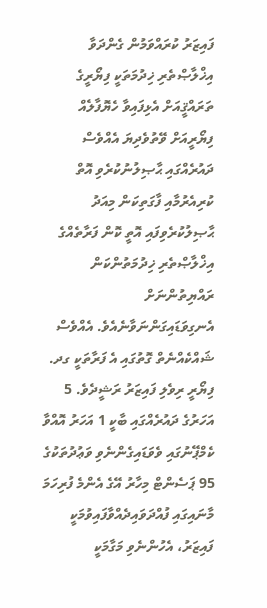ފައިޒަރު ކުރައްވަމުން ގެންދަވާ އިޚްލާޞްތެރި ޚިދުމަތަކީ ފިޔޯރީގެ ތަރައްޤީއަށް އެޅިފައިވާ ހެޔޮފާލެއް
ފިޔޯރީއަށް ވޭތުވެދިޔަ އެއްވެސް ދައުރެއްގައި ޙާޞިލުނުކުރެވި އޮތް ކުރިއެރުމާއި ފާގަތިކަން މިއަދު ޙާޞިލުކުރެވިފައި އޮތީ ކޮން ފަރާތެއްގެ އިޚްލާޞްތެރި ޚިދުމަތުންކަން ރައްޔިތުންނަށް އެނގިވަޑައިގަންނަވާނެއެވެ. އެއްވެސް ޝައްކެއްނެތް ގޮތުގައި އެ ފަރާތަކީ ގދ. ފިޔޯރީ ރިވެލި ފައިޒަރު ރަޝީދެވެ. 5 އަހަރުގެ ދައުރެއްގައި ބާކީ 1 އަހަރު އޮއްވާ ކެމްޕޭނުގައި ވެވަޑައިގެންނެވި ވަޢުދުތަކުގެ 95 ޕަސެންޓް މިހާރު އޭގެ އެންމެ ފުރިހަމަ މާނައިގައި ފުއްދަވައިދެއްވާފައިވުމަކީ ފައިޒަރު، އެހުންނެވި މަގާމަކީ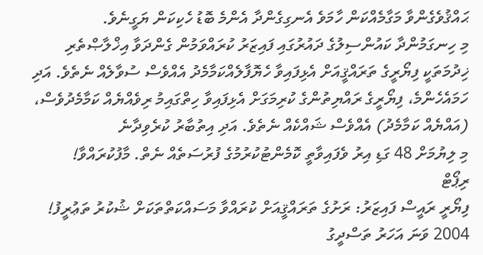ޙައްޤުވެގެންވާ މަގާމެއްކަން ހާމަވެ އެނގިގެންދާ އެންމެ ބޮޑު ހެކިކަން ޔަގީނެވެ.
މި ހިނގަމުންދާ ކައުންސިލުގެ ދައުރުގައި ފައިޒަރު ކުރައްވަމުން ގެންދަވާ އިޚްލާޞްތެރި ޚިދުމަތަކީ ފިޔޯރީގެ ތަރައްޤީއަށް އެޅިފައިވާ ހެޔޮފާލެއްކަމާމެދު އެއްވެސް ސުވާލެއް ނެތެވެ. އަދި ހަމައެހެންމެ، ފިޔޯރީގެ ރައްޔިތުންގެ ކުރިމަގަށް އެޅިފައިވާ ހިތްގައިމު ރިވެއްޔެއް ކަމާމެދުވެސް، (އައްޔެއް ކަމާމެދު) އެއްވެސް ޝައްކެއް ނެތެވެ. އަދި އިތުބާރު ކުރެވިދާނެ
މި ލިޔުމަށް 48 ގަޑި އިރު ވެފައިވާތީ ކޮމެންޓުކުރުމުގެ ފުރުސަތެއް ނެތް. މާފުކުރައްވާ!
ރިޕޯޓް
ފިޔޯރީ ރައީސް ފައިޒަރު: ރަށުގެ ތަރައްޤީއަށް ކުރައްވާ މަސައްކަތްތަކަށް ޝުކުރު ތަޢުރީފު!
2004 ވަނަ އަހަރު ތަސްދީގު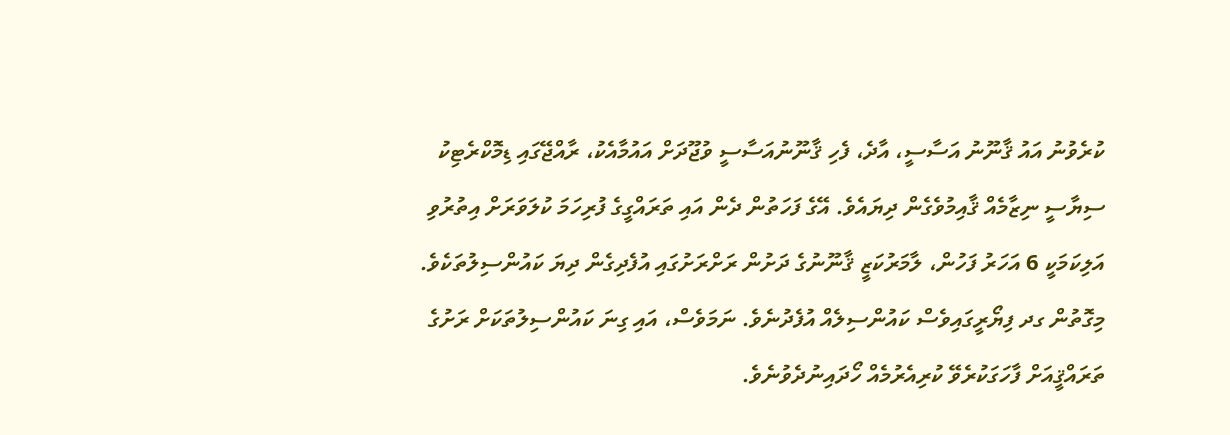ކުރެވުނު އައު ޤާނޫނު އަސާސީ، އާދެ، ފެހި ޤާނޫނުއަސާސީ ވުޖޫދަށް އައުމާއެކު، ރާއްޖޭގައި ޑިމޮކްރެޓިކު ސިޔާސީ ނިޒާމެއް ޤާއިމުވެގެން ދިޔައެވެ. އޭގެ ފަހަތުން ދެން އައި ތަރައްގީގެ ފުރިހަމަ ކުލަވަރަށް އިތުރުވި އަލިކަމަކީ 6 އަހަރު ފަހުން، ލާމަރުކަޒީ ޤާނޫނުގެ ދަށުން ރަށްރަށުގައި އުފެދިގެން ދިޔަ ކައުންސިލުތަކެވެ. މިގޮތުން ގދ ފިޔޯރީގައިވެސް ކައުންސިލެއް އުފެދުނެވެ. ނަމަވެސް، އައި ގިނަ ކައުންސިލުތަކަށް ރަށުގެ ތަރައްޤީއަށް ފާހަގަކުރެވޭ ކުރިއެރުމެއް ހޯދައިނުދެވުނެވެ.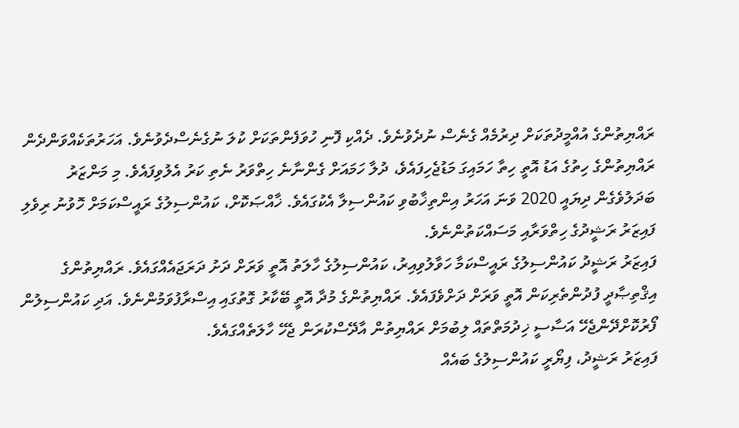ރައްޔިތުންގެ އުއްމީދުތަކަށް ދިރުމެއް ގެނެސް ނުދެވުނެވެ. ދެއްކި ފޮނި ހުވަފެންތަކަށް ކުލަ ނުގެނެސްދެވުނެވެ. އަހަރުތަކެއްވަންދެން ރައްޔިތުންގެ ހިތުގެ އަޑު އޮތީ ހިތާ ހަމައިގަ މަޑުޖެހިފައެވެ، ދުލާ ހަމައަށް ގެންނާނެ ހިތްވަރު ނެތި ކަރު އެލުވިފައެވެ. މި މަންޒަރު ބަދަލުވެގެން ދިޔައީ 2020 ވަނަ އަހަރު އިންތިޚާބުވި ކައުންސިލާ އެކުގައެވެ. ޚާއްޞަކޮށް، ކައުންސިލުގެ ރައީސްކަމަށް ހޮވުނު ރިވެލި ފައިޒަރު ރަޝީދުގެ ހިތްވަރާއި މަސައްކަތުންނެވެ.
ފައިޒަރު ރަޝީދު ކައުންސިލުގެ ރައީސްކަމާ ހަވާލުވިއިރު، ކައުންސިލުގެ ހާލަތު އޮތީ ވަރަށް ދަށު ދަރަޖައެއްގައެވެ. ރައްޔިތުންގެ އިޤްތިޞާދީ ފުދުންތެރިކަން އޮތީ ވަރަށް ދަށްވެފައެވެ. ރައްޔިތުންގެ މުދާ އޮތީ ބޭކާރު ގޮތުގައި އިސްރާފުވަމުންނެވެ. އަދި ކައުންސިލުން ފޯރުކޮށްދޭންޖެހޭ އަސާސީ ޚިދުމަތްތައް ލިބުމަށް ރައްޔިތުން އާދޭސްކުރަން ޖެހޭ ހާލަތެއްގައެވެ.
ފައިޒަރު ރަޝީދު، ފިޔޯރީ ކައުންސިލުގެ ބައެއް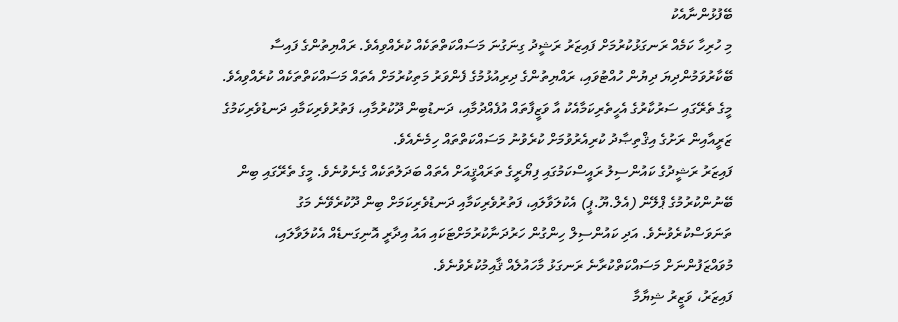ބޭފުޅުންނާއެކު
މި ހުރިހާ ކަމެއް ރަނގަޅުކުރުމަށް ފައިޒަރު ރަޝީދު ގިނަގުނަ މަސައްކަތްތަކެއް ކުރެއްވިއެވެ. ރައްޔިތުންގެ ފައިސާ ބޭކާރުވަމުންދިޔަ ދިޔުން ހުއްޓުވައި، ރައްޔިތުންގެ ދިރިއުޅުމުގެ ފެންވަރު މަތިކުރުމަށް އެތައް މަސައްކަތްތަކެއް ކުރެއްވިއެވެ. މީގެ ތެރޭގައި ސަރުކާރުގެ އެހީތެރިކަމާއެކު އާ ވަޒީފާތައް އުފެއްދުމާއި، ދަނޑުބިން ދޫކުރުމާއި، ފަތުރުވެރިކަމާއި ދަނޑުވެރިކަމުގެ ޒަރީއާއިން ރަށުގެ އިޤްތިޞާދު ކުރިއެރުވުމަށް ކުރެވުނު މަސައްކަތްތައް ހިމެނެއެވެ.
ފައިޒަރު ރަޝީދުގެ ކައުންސިލު ރައީސްކަމުގައި ފިޔޯރީގެ ތަރައްޤީއަށް އެތައް ބަދަލުތަކެއް ގެނެވުނެވެ. މީގެ ތެރޭގައި ބިން ބޭނުންކުރުމުގެ ޕްލޭން (އެލް.ޔޫ.ޕީ) އެކުލަވާލައި، ފަތުރުވެރިކަމާއި ދަނޑުވެރިކަމަށް ބިން ދޫކުރެވޭނެ މަގު ތަނަވަސްކުރެވުނެވެ. އަދި ކައުންސިލް ހިންގުން ހަރުދަނާކުރުމަށްޓަކައި އައު އިދާރީ އޮނިގަނޑެއް އެކުލަވާލައި، މުވައްޒަފުންނަށް މަސައްކަތްކުރާނެ ރަނގަޅު މާހައުލެއް ޤާއިމުކުރެވުނެވެ.
ފައިޒަރު، ވަޒީރު ޝިޔާމާ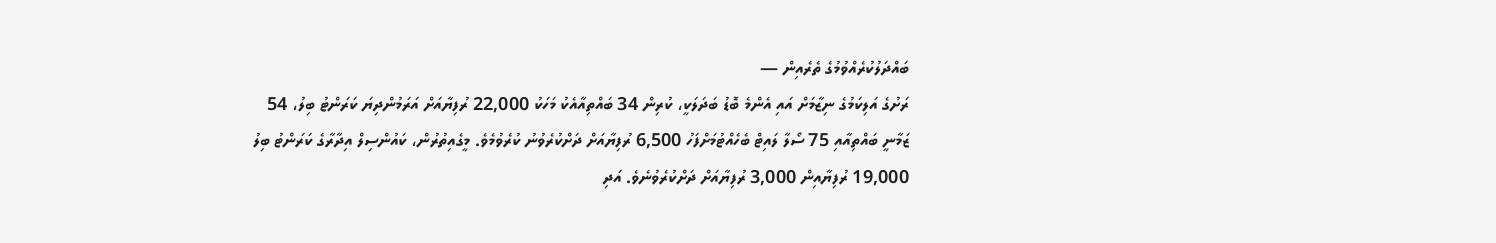ބައްދަލުކުރެއްވުމުގެ ތެރެއިން —
ރަށުގެ އަލިކަމުގެ ނިޒާމަށް އައި އެންމެ ބޮޑު ބަދަލަކީ، ކުރިން 34 ބައްތިއާއެކު މަހަކު 22,000 ރުފިޔާއަށް އަރަމުންދިޔަ ކަރަންޓު ބިލު، 54 ޒަމާނީ ބައްތިއާއި 75 ސޯލާ ލައިޓް ބެހެއްޓުމަށްފަހު 6,500 ރުފިޔާއަށް ދަށްކުރެވުނު ކުރެވުމެވެ. މީގެއިތުރުން، ކައުންސިލް އިދާރާގެ ކަރަންޓު ބިލު 19,000 ރުފިޔާއިން 3,000 ރުފިޔާއަށް ދަށްކުރެވުނެވެ. އަދި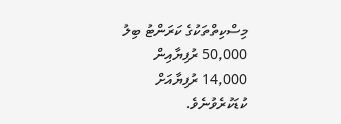މިސްކިތްތަކުގެ ކަރަންޓު ބިލު 50,000 ރުފިޔާއިން 14,000 ރުފިޔާއަށް ކުޑަކުރެވުނެވެ.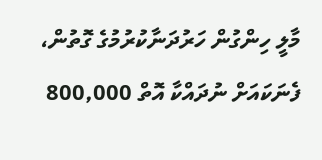މާލީ ހިންގުން ހަރުދަނާކުރުމުގެ ގޮތުން، ފެނަކައަށް ނުދައްކާ އޮތް 800,000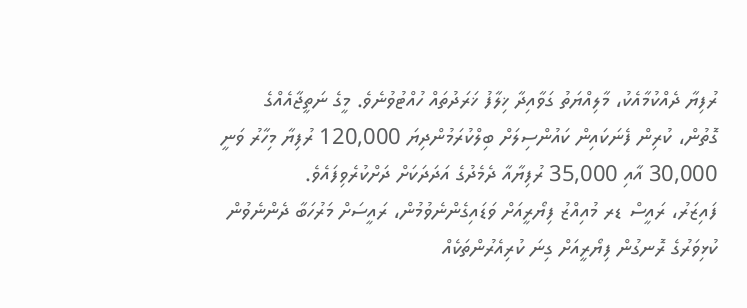ރުފިޔާ ދެއްކުމާއެކު، މާލިއްޔަތު ގަވާއިދާ ޚިލާފު ޚަރަދުތައް ހުއްޓުވުނެވެ. މީގެ ނަތީޖާއެއްގެ ގޮތުން، ކުރިން ފެނަކައިން ކައުންސިލަށް ބިލްކުރަމުންދިޔަ 120,000 ރުފިޔާ މިހާރު ވަނީ 30,000 އާއި 35,000 ރުފިޔާއާ ދެމެދުގެ އަދަދަކަށް ދަށްކުރެވިފައެވެ.
ފައިޒަރު، ރައީސް ޑރ މުއިއްޒު ފިޔޯރީއަށް ވަޑައިގެންނެވުމުން، ރައީސަށް މަރުހަބާ ދެންނެވުން
ކުޅިވަރުގެ ރޮނގުން ފިޔޯރީއަށް ގިނަ ކުރިއެރުންތަކެއް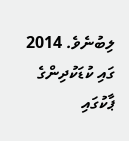ލިބުނެވެ. 2014 ގައި ކުޑަކުދިންގެ ޕާކުގައި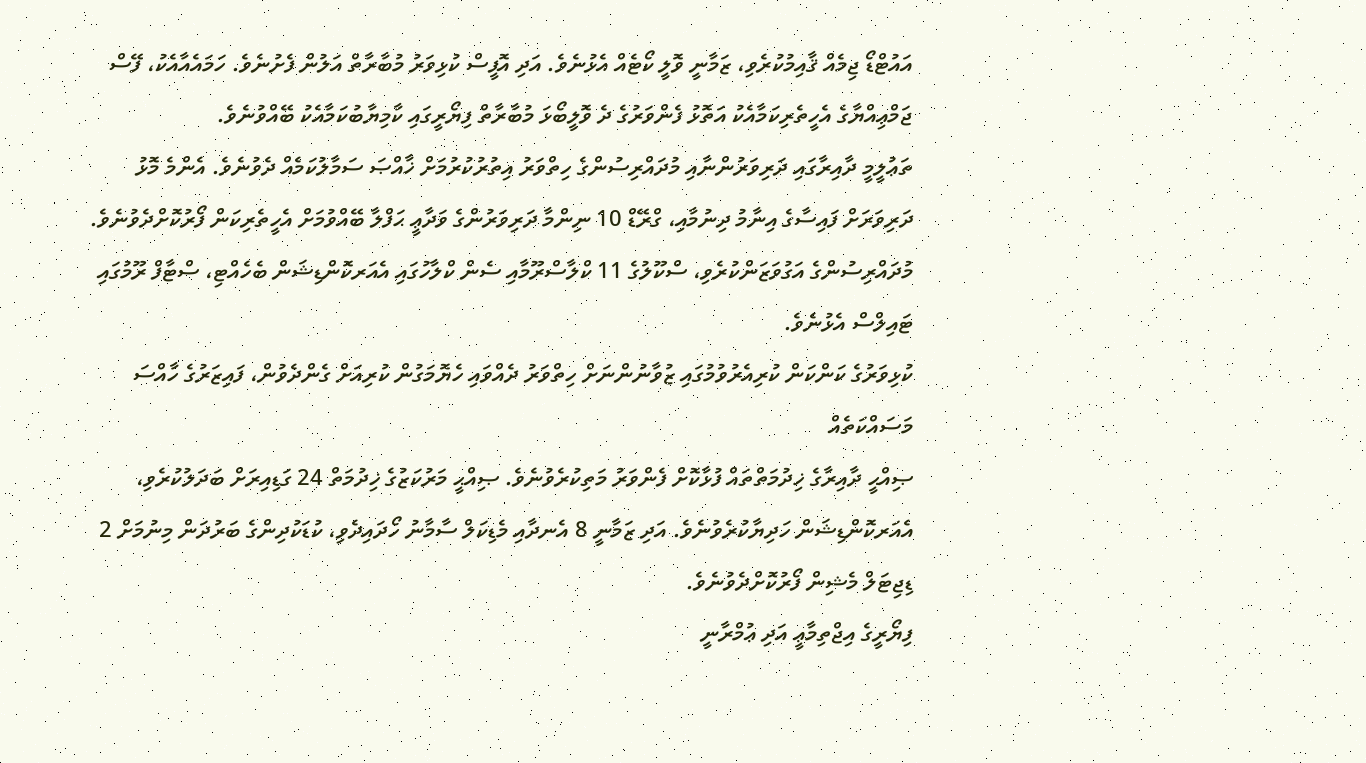އައުޓްޑޯ ޖިމެއް ޤާއިމުކުރެވި، ޒަމާނީ ވޮލީ ކޯޓެއް އެޅުނެވެ. އަދި އޮފީސް ކުޅިވަރު މުބާރާތް އަލުން ފެށުނެވެ. ހަމައެއާއެކު، ފޭސް ޖަމްޢިއްޔާގެ އެހީތެރިކަމާއެކު އަތޮޅު ފެންވަރުގެ ދެ ވޮލީބޯޅަ މުބާރާތް ފިޔޯރީގައި ކާމިޔާބުކަމާއެކު ބޭއްވުނެވެ.
ތަޢުލީމީ ދާއިރާގައި ދަރިވަރުންނާއި މުދައްރިސުންގެ ހިތްވަރު އިތުރުކުރުމަށް ޚާއްޞަ ސަމާލުކަމެއް ދެވުނެވެ. އެންމެ މޮޅު ދަރިވަރަށް ފައިސާގެ އިނާމު ދިނުމާއި، ގްރޭޑް 10 ނިންމާ ދަރިވަރުންގެ ވަދާޢީ ޙަފްލާ ބޭއްވުމަށް އެހީތެރިކަން ފޯރުކޮށްދެވުނެވެ. މުދައްރިސުންގެ އަގުވަޒަންކުރެވި، ސްކޫލުގެ 11 ކްލާސްރޫމާއި ސެން ކްލާހުގައި އެއަރކޮންޑިޝަން ބެހެއްޓި، ސްޓާފް ރޫމުގައި ޓައިލްސް އެޅުނެވެ.
ކުޅިވަރުގެ ކަންކަން ކުރިއެރުވުމުގައި ޒުވާނުންނަށް ހިތްވަރު ދެއްވައި ހެޔޮމަގުން ކުރިއަށް ގެންދެވުން، ފައިޒަރުގެ ހާއްސަ މަސައްކަތެއް
ޞިއްޙީ ދާއިރާގެ ޚިދުމަތްތައް ފުޅާކޮށް ފެންވަރު މަތިކުރެވުނެވެ. ޞިއްޙީ މަރުކަޒުގެ ޚިދުމަތް 24 ގަޑިއިރަށް ބަދަލުކުރެވި، އެއަރކޮންޑިޝަން ހަދިޔާކުރެވުނެވެ. އަދި ޒަމާނީ 8 އެނދާއި މެޑިކަލް ސާމާނު ހޯދައިދެވި، ކުޑަކުދިންގެ ބަރުދަން މިނުމަށް 2 ޑިޖިޓަލް މެޝިން ފޯރުކޮށްދެވުނެވެ.
ފިޔޯރީގެ އިޖްތިމާޢީ އަދި ޢުމްރާނީ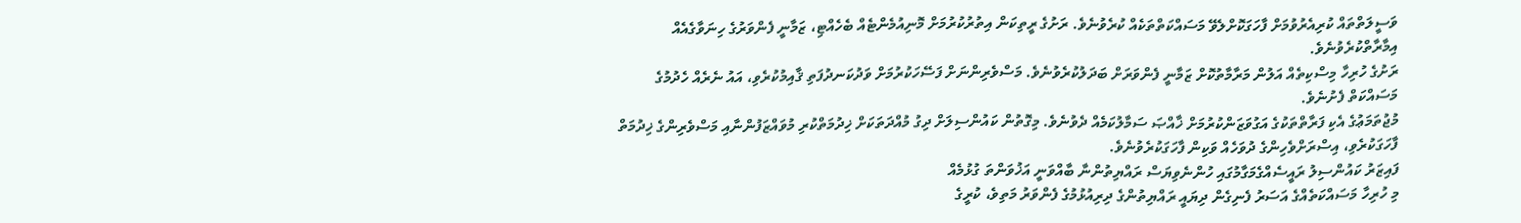ވަސީލަތްތައް ކުރިއެރުވުމަށް ފާހަގަކޮށްލެވޭ މަސައްކަތްތަކެއް ކުރެވުނެވެ. ރަށުގެ ރީތިކަން އިތުރުކުރުމަށް މޮނިއުމެންޓެއް ބެހެއްޓި، ޒަމާނީ ފެންވަރުގެ ހިނަވާގެއެއް އިމާރާތްކުރެވުނެވެ.
ރަށުގެ ހުރިހާ މިސްކިތެއް އަލުން މަރާމާތުކޮށް ޒަމާނީ ފެންވަރަށް ބަދަލުކުރެވުނެވެ. މަސްވެރިންނަށް ފަސޭހަކުރުމަށް ވަދުކަނދުފަތި ޤާއިމުކުރެވި، އައު ނެރެއް ހެދުމުގެ މަސައްކަތް ފެށުނެވެ.
މުޖުތަމަޢުގެ އެކި ފަރާތްތަކުގެ އަގުވަޒަންކުރުމަށް ޚާއްޞަ ސަމާލުކަމެއް ދެވުނެވެ. މިގޮތުން ކައުންސިލަށް ދިގު މުއްދަތަކަށް ޚިދުމަތްކުރި މުވައްޒަފުންނާއި މަސްވެރިންގެ ޚިދުމަތް ފާހަގަކުރެވި، އިސްރަށްވެހިންގެ ދުވަހެއް ވަކިން ފާހަގަކުރެވުނެވެ.
ފައިޒަރު ކައުންސިލު ރައީސެއްގެމަގާމުގައި ހުންނެވިޔަސް ރައްޔިތުންނާ ބާއްވަނީ އަޚުވަންތަ ގުޅުމެއް
މި ހުރިހާ މަސައްކަތެއްގެ އަސަރު ފެނިގެން ދިޔައީ ރައްޔިތުންގެ ދިރިއުޅުމުގެ ފެންވަރު މަތިވެ، ކުރީގެ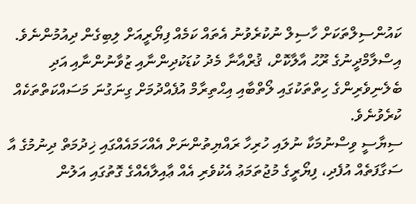ކައުންސިލްތަކަށް ހާސިލް ނުކުރެވުނު އެތައް ކަމެއް ފިޔޯރީއަށް ލިބިގެން ދިއުމުންނެވެ. އިސްލާމްދީނުގެ ރޫޙު އާލާކޮށް، ޤުރްއާނާ މެދު ކުޑަކުދިންނާއި ޒުވާނުންނާއި އަދި ބެލެނިވެރިންގެ ހިތްތަކުގައި ލޯތްބާއި އިޙްތިރާމް އުފެއްދުމަށް ގިނަގުނަ މަސައްކަތްތަކެއް ކުރެވުނެވެ.
ސިޔާސީ ވިސްނުމަކާ ނުލައި ހުރިހާ ރައްޔިތުންނަށް އެއްހަމައެއްގައި ޚިދުމަތް ދިނުމުގެ އާ ސަގާފަތެއް އުފެދި، ފިޔޯރީގެ މުޖުތަމަޢު އެކުވެރި އެއް ޢާއިލާއެއްގެ ގޮތުގައި އަލުން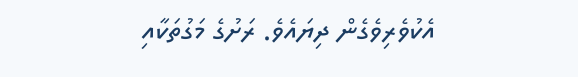އެކުވެރިވެގެން ދިޔައެވެ. ރަށުގެ މަގުތަކާއި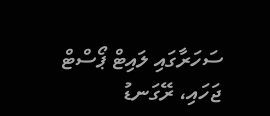ސަހަރާގައި ލައިޓް ޕޯސްޓް ޖަހައި، ރޭގަނޑު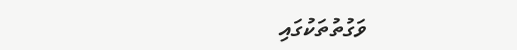ވަގުތުތަކުގައި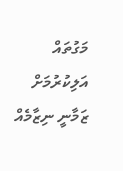މަގުތައް އަލިކުރުމަށް ޒަމާނީ ނިޒާމެއް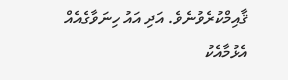ޤާއިމްކުރެވުނެވެ. އަދި އައު ހިނަވާގެއެއް އެޅުމާއެކު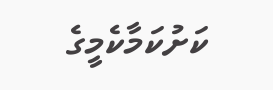ކަށުކަމާކެމީގެ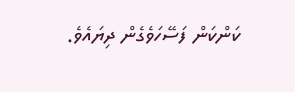ކަންކަން ފަސޭހަވެގެން ދިޔައެވެ.